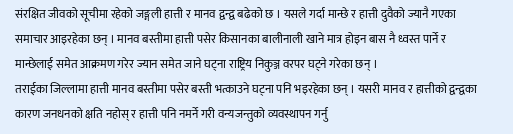संरक्षित जीवको सूचीमा रहेको जङ्गली हात्ती र मानव द्वन्द्व बढेको छ । यसले गर्दा मान्छे र हात्ती दुवैको ज्यानै गएका समाचार आइरहेका छन् । मानव बस्तीमा हात्ती पसेर किसानका बालीनाली खाने मात्र होइन बास नै ध्वस्त पार्ने र मान्छेलाई समेत आक्रमण गरेर ज्यान समेत जाने घट्ना राष्ट्रिय निकुञ्ज वरपर घट्ने गरेका छन् ।
तराईका जिल्लामा हात्ती मानव बस्तीमा पसेर बस्ती भत्काउने घट्ना पनि भइरहेका छन् । यसरी मानव र हात्तीको द्वन्द्वका कारण जनधनको क्षति नहोस् र हात्ती पनि नमर्ने गरी वन्यजन्तुको व्यवस्थापन गर्नु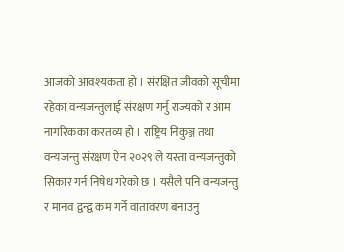आजको आवश्यकता हो । संरक्षित जीवको सूचीमा रहेका वन्यजन्तुलाई संरक्षण गर्नु राज्यको र आम नागरिकका करतव्य हो । राष्ट्रिय निकुञ्ज तथा वन्यजन्तु संरक्षण ऐन २०२९ ले यस्ता वन्यजन्तुको सिकार गर्न निषेध गरेको छ । यसैले पनि वन्यजन्तु र मानव द्वन्द्व कम गर्ने वातावरण बनाउनु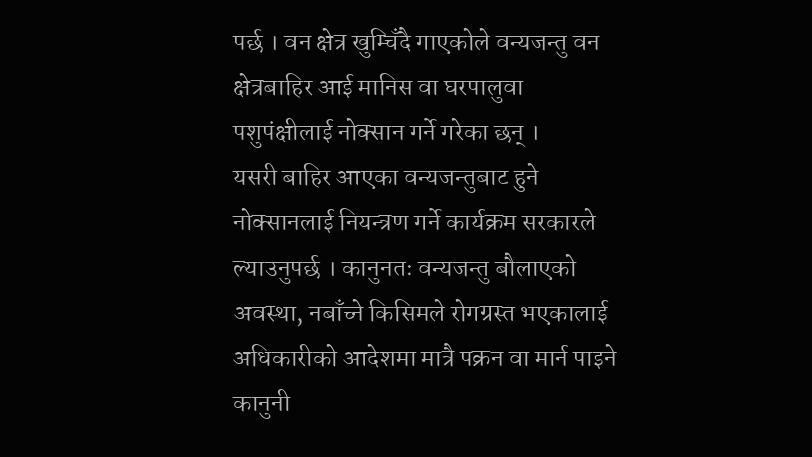पर्छ । वन क्षेत्र खुम्चिँदै गाएकोले वन्यजन्तु वन क्षेत्रबाहिर आई मानिस वा घरपालुवा पशुपंक्षीलाई नोक्सान गर्ने गरेका छन् ।
यसरी बाहिर आएका वन्यजन्तुबाट हुने नोक्सानलाई नियन्त्रण गर्ने कार्यक्रम सरकारले ल्याउनुपर्छ । कानुनतः वन्यजन्तु बौलाएको अवस्था, नबाँच्ने किसिमले रोगग्रस्त भएकालाई अधिकारीको आदेशमा मात्रै पक्रन वा मार्न पाइने कानुनी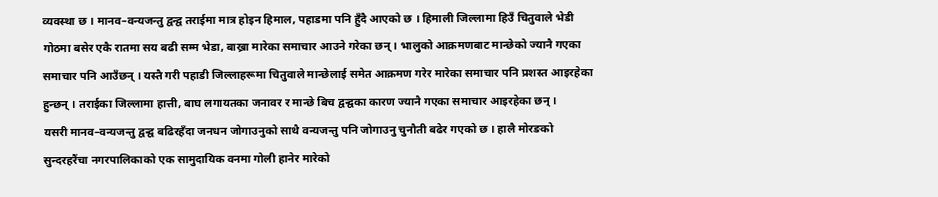व्यवस्था छ । मानव–वन्यजन्तु द्वन्द्व तराईमा मात्र होइन हिमाल, पहाडमा पनि हुँदै आएको छ । हिमाली जिल्लामा हिउँ चितुवाले भेडी गोठमा बसेर एकै रातमा सय बढी सम्म भेडा, बाख्रा मारेका समाचार आउने गरेका छन् । भालुको आक्रमणबाट मान्छेको ज्यानै गएका समाचार पनि आउँछन् । यस्तै गरी पहाडी जिल्लाहरूमा चितुवाले मान्छेलाई समेत आक्रमण गरेर मारेका समाचार पनि प्रशस्त आइरहेका हुन्छन् । तराईका जिल्लामा हात्ती, बाघ लगायतका जनावर र मान्छे बिच द्वन्द्वका कारण ज्यानै गएका समाचार आइरहेका छन् ।
यसरी मानव–वन्यजन्तु द्वन्द्व बढिरहँदा जनधन जोगाउनुको साथै वन्यजन्तु पनि जोगाउनु चुनौती बढेर गएको छ । हालै मोरङको सुन्दरहरैंचा नगरपालिकाको एक सामुदायिक वनमा गोली हानेर मारेको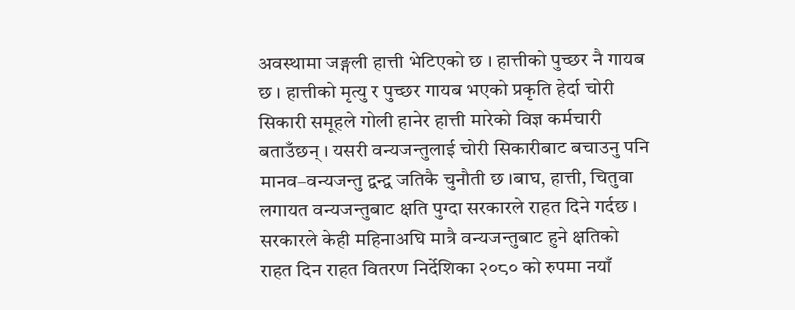अवस्थामा जङ्गली हात्ती भेटिएको छ । हात्तीको पुच्छर नै गायब छ । हात्तीको मृत्यु र पुच्छर गायब भएको प्रकृति हेर्दा चोरी सिकारी समूहले गोली हानेर हात्ती मारेको विज्ञ कर्मचारी बताउँछन् । यसरी वन्यजन्तुलाई चोरी सिकारीबाट बचाउनु पनि मानव–वन्यजन्तु द्वन्द्व जतिकै चुनौती छ ।बाघ, हात्ती, चितुवा लगायत वन्यजन्तुबाट क्षति पुग्दा सरकारले राहत दिने गर्दछ । सरकारले केही महिनाअघि मात्रै वन्यजन्तुबाट हुने क्षतिको राहत दिन राहत वितरण निर्देशिका २०८० को रुपमा नयाँ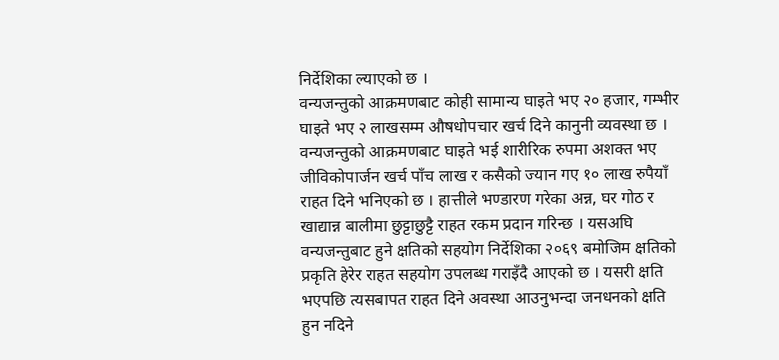निर्देशिका ल्याएको छ ।
वन्यजन्तुको आक्रमणबाट कोही सामान्य घाइते भए २० हजार, गम्भीर घाइते भए २ लाखसम्म औषधोपचार खर्च दिने कानुनी व्यवस्था छ । वन्यजन्तुको आक्रमणबाट घाइते भई शारीरिक रुपमा अशक्त भए जीविकोपार्जन खर्च पाँच लाख र कसैको ज्यान गए १० लाख रुपैयाँ राहत दिने भनिएको छ । हात्तीले भण्डारण गरेका अन्न, घर गोठ र खाद्यान्न बालीमा छुट्टाछुट्टै राहत रकम प्रदान गरिन्छ । यसअघि वन्यजन्तुबाट हुने क्षतिको सहयोग निर्देशिका २०६९ बमोजिम क्षतिको प्रकृति हेरेर राहत सहयोग उपलब्ध गराइँदै आएको छ । यसरी क्षति भएपछि त्यसबापत राहत दिने अवस्था आउनुभन्दा जनधनको क्षति हुन नदिने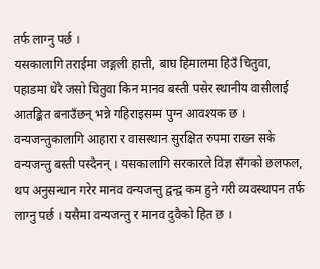तर्फ लाग्नु पर्छ ।
यसकालागि तराईमा जङ्गली हात्ती, बाघ हिमालमा हिउँ चितुवा, पहाडमा धेरै जसो चितुवा किन मानव बस्ती पसेर स्थानीय वासीलाई आतङ्कित बनाउँछन् भन्ने गहिराइसम्म पुग्न आवश्यक छ । वन्यजन्तुकालागि आहारा र वासस्थान सुरक्षित रुपमा राख्न सके वन्यजन्तु बस्ती पस्दैनन् । यसकालागि सरकारले विज्ञ सँगको छलफल, थप अनुसन्धान गरेर मानव वन्यजन्तु द्वन्द्व कम हुने गरी व्यवस्थापन तर्फ लाग्नु पर्छ । यसैमा वन्यजन्तु र मानव दुवैको हित छ ।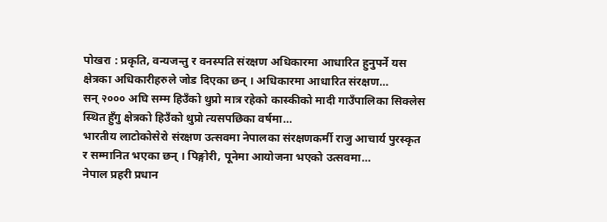पोखरा : प्रकृति, वन्यजन्तु र वनस्पति संरक्षण अधिकारमा आधारित हुनुपर्ने यस क्षेत्रका अधिकारीहरुले जोड दिएका छन् । अधिकारमा आधारित संरक्षण…
सन् २००० अघि सम्म हिउँको थुप्रो मात्र रहेको कास्कीको मादी गाउँपालिका सिक्लेस स्थित हुँगु क्षेत्रको हिउँको थुप्रो त्यसपछिका वर्षमा…
भारतीय लाटोकोसेरो संरक्षण उत्सवमा नेपालका संरक्षणकर्मी राजु आचार्य पुरस्कृत र सम्मानित भएका छन् । पिङ्गोरी, पूनेमा आयोजना भएको उत्सवमा…
नेपाल प्रहरी प्रधान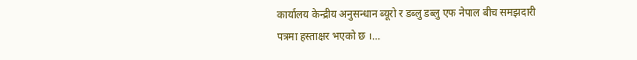कार्यालय केन्द्रीय अनुसन्धान ब्यूरो र डब्लु डब्लु एफ नेपाल बीच समझदारी पत्रमा हस्ताक्षर भएको छ ।…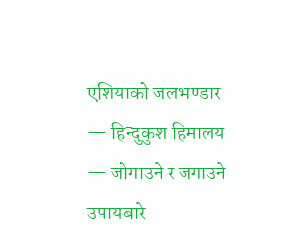एशियाको जलभण्डार — हिन्दुकुश हिमालय — जोगाउने र जगाउने उपायबारे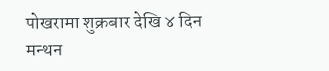पोखरामा शुक्रबार देखि ४ दिन मन्थन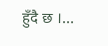हुँदै छ ।…